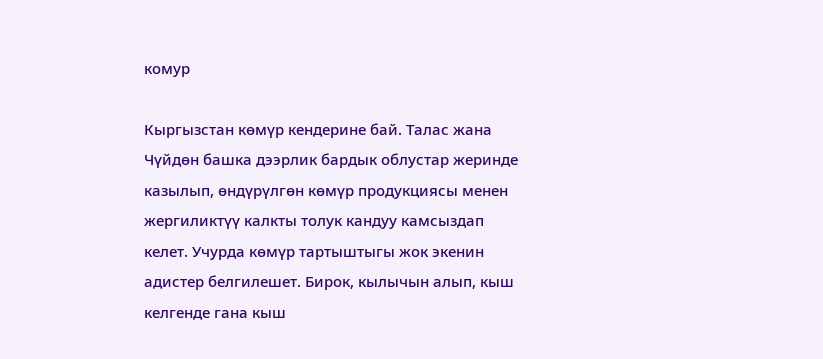комур

Кыргызстан көмүр кендерине бай. Талас жана Чүйдөн башка дээрлик бардык облустар жеринде казылып, өндүрүлгөн көмүр продукциясы менен жергиликтүү калкты толук кандуу камсыздап келет. Учурда көмүр тартыштыгы жок экенин адистер белгилешет. Бирок, кылычын алып, кыш келгенде гана кыш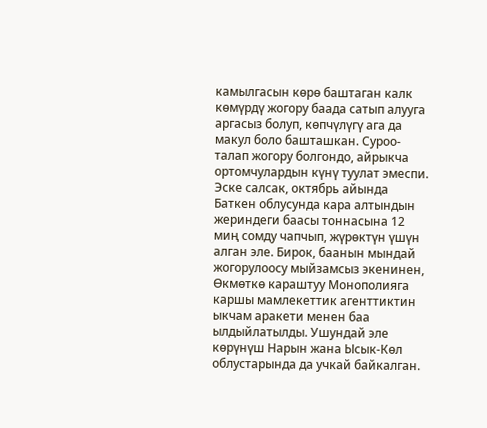камылгасын көрө баштаган калк көмүрдү жогору баада сатып алууга аргасыз болуп, көпчүлүгү ага да макул боло башташкан. Суроо-талап жогору болгондо, айрыкча ортомчулардын күнү туулат эмеспи. Эске салсак, октябрь айында Баткен облусунда кара алтындын жериндеги баасы тоннасына 12 миң сомду чапчып, жүрөктүн үшүн алган эле. Бирок, баанын мындай жогорулоосу мыйзамсыз экенинен, Өкмөткө караштуу Монополияга каршы мамлекеттик агенттиктин ыкчам аракети менен баа ылдыйлатылды. Ушундай эле көрүнүш Нарын жана Ысык-Көл облустарында да учкай байкалган.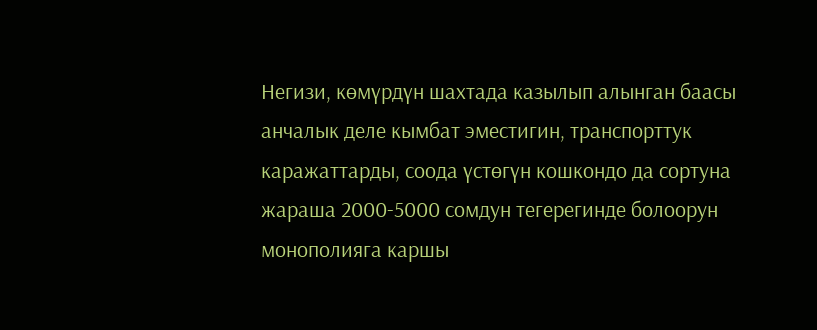Негизи, көмүрдүн шахтада казылып алынган баасы анчалык деле кымбат эместигин, транспорттук каражаттарды, соода үстөгүн кошкондо да сортуна жараша 2000-5000 сомдун тегерегинде болоорун монополияга каршы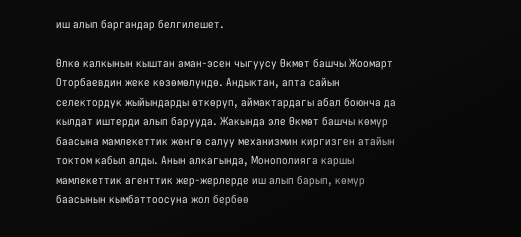иш алып баргандар белгилешет.

Өлкө калкынын кыштан аман-эсен чыгуусу Өкмөт башчы Жоомарт Оторбаевдин жеке көзөмөлүндө. Андыктан, апта сайын селектордук жыйындарды өткөрүп, аймактардагы абал боюнча да кылдат иштерди алып барууда. Жакында эле Өкмөт башчы көмүр баасына мамлекеттик жөнгө салуу механизмин киргизген атайын токтом кабыл алды. Анын алкагында, Монополияга каршы мамлекеттик агенттик жер-жерлерде иш алып барып, көмүр баасынын кымбаттоосуна жол бербөө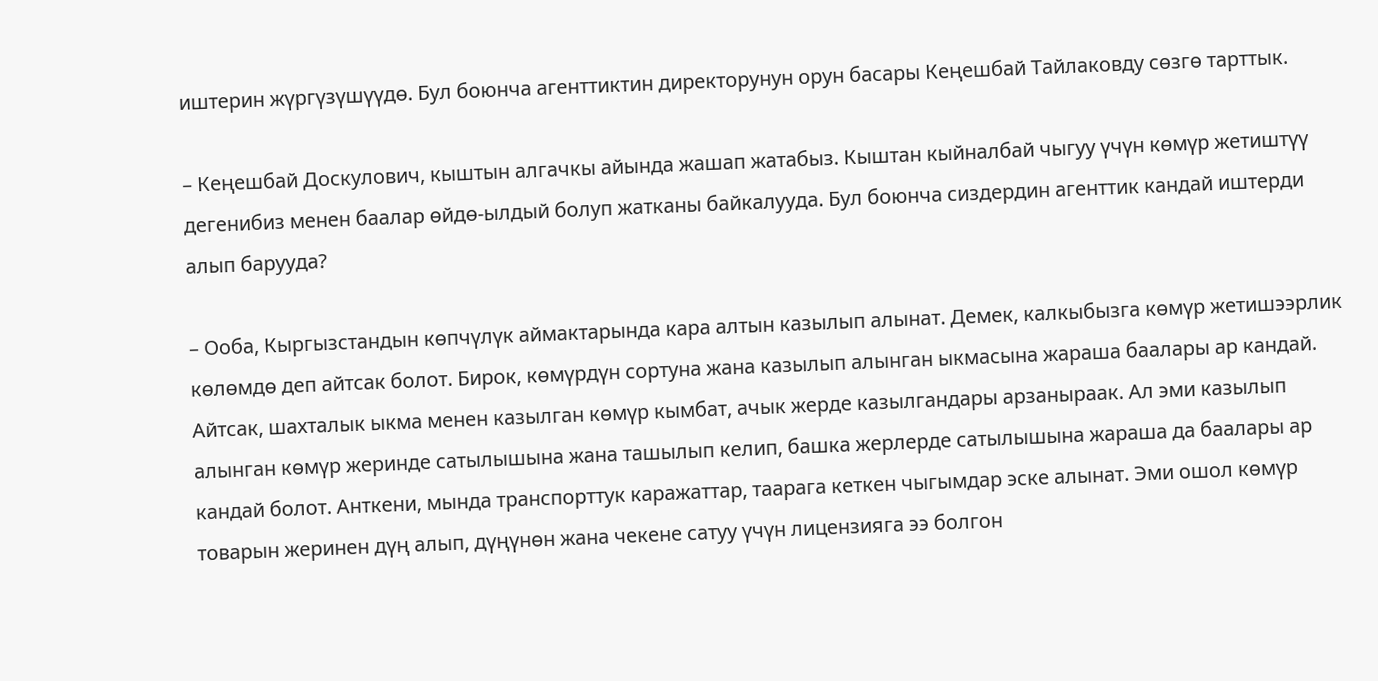иштерин жүргүзүшүүдө. Бул боюнча агенттиктин директорунун орун басары Кеңешбай Тайлаковду сөзгө тарттык.

– Кеңешбай Доскулович, кыштын алгачкы айында жашап жатабыз. Кыштан кыйналбай чыгуу үчүн көмүр жетиштүү дегенибиз менен баалар өйдө-ылдый болуп жатканы байкалууда. Бул боюнча сиздердин агенттик кандай иштерди алып барууда?

– Ооба, Кыргызстандын көпчүлүк аймактарында кара алтын казылып алынат. Демек, калкыбызга көмүр жетишээрлик көлөмдө деп айтсак болот. Бирок, көмүрдүн сортуна жана казылып алынган ыкмасына жараша баалары ар кандай. Айтсак, шахталык ыкма менен казылган көмүр кымбат, ачык жерде казылгандары арзаныраак. Ал эми казылып алынган көмүр жеринде сатылышына жана ташылып келип, башка жерлерде сатылышына жараша да баалары ар кандай болот. Анткени, мында транспорттук каражаттар, таарага кеткен чыгымдар эске алынат. Эми ошол көмүр товарын жеринен дүң алып, дүңүнөн жана чекене сатуу үчүн лицензияга ээ болгон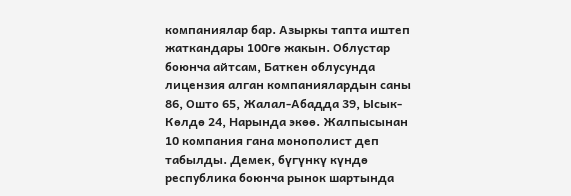компаниялар бар. Азыркы тапта иштеп жаткандары 100гө жакын. Облустар боюнча айтсам, Баткен облусунда лицензия алган компаниялардын саны 86, Ошто 65, Жалал-Абадда 39, Ысык-Көлдө 24, Нарында экөө. Жалпысынан 10 компания гана монополист деп табылды. Демек, бүгүнкү күндө республика боюнча рынок шартында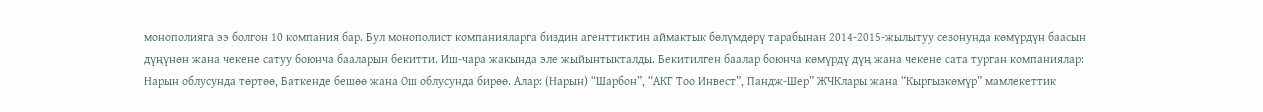монополияга ээ болгон 10 компания бар. Бул монополист компанияларга биздин агенттиктин аймактык бөлүмдөрү тарабынан 2014-2015-жылытуу сезонунда көмүрдүн баасын дүңүнөн жана чекене сатуу боюнча бааларын бекитти. Иш-чара жакында эле жыйынтыкталды. Бекитилген баалар боюнча көмүрдү дүң жана чекене сата турган компаниялар: Нарын облусунда төртөө, Баткенде бешөө жана Ош облусунда бирөө. Алар: (Нарын) “Шарбон”, “АКГ Тоо Инвест”, Пандж-Шер” ЖЧКлары жана “Кыргызкөмүр” мамлекеттик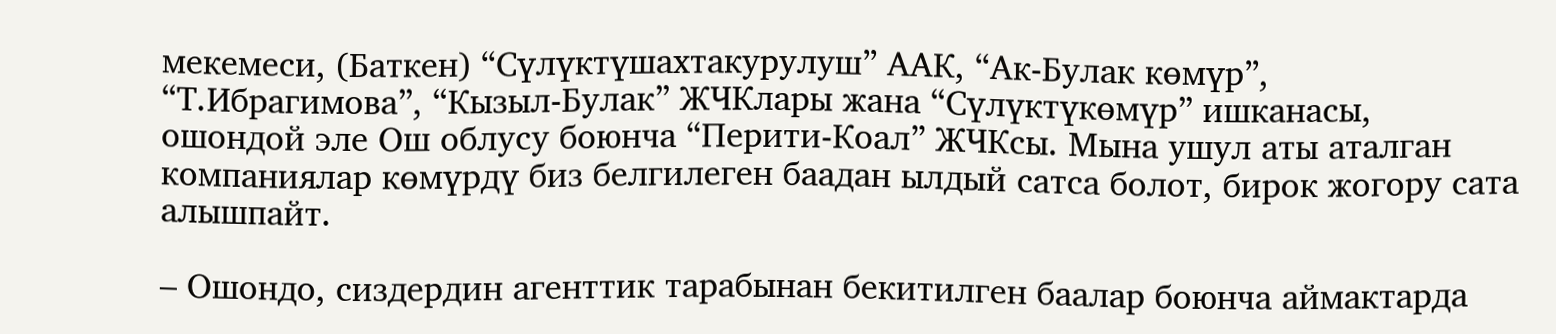мекемеси, (Баткен) “Сүлүктүшахтакурулуш” ААК, “Ак-Булак көмүр”, “Т.Ибрагимова”, “Кызыл-Булак” ЖЧКлары жана “Сүлүктүкөмүр” ишканасы, ошондой эле Ош облусу боюнча “Перити-Коал” ЖЧКсы. Мына ушул аты аталган компаниялар көмүрдү биз белгилеген баадан ылдый сатса болот, бирок жогору сата алышпайт.

– Ошондо, сиздердин агенттик тарабынан бекитилген баалар боюнча аймактарда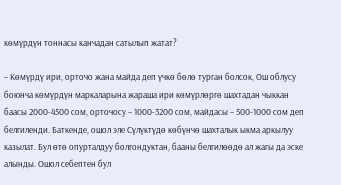көмүрдүн тоннасы канчадан сатылып жатат?

– Көмүрдү ири, орточо жана майда деп үчкө бөлө турган болсок, Ош облусу боюнча көмүрдүн маркаларына жараша ири көмүрлөргө шахтадан чыккан баасы 2000-4500 сом, орточосу – 1000-3200 сом, майдасы – 500-1000 сом деп белгиленди. Баткенде, ошол эле Сүлүктүдө көбүнчө шахталык ыкма аркылуу казылат. Бул өтө опурталдуу болгондуктан, бааны белгилөөдө ал жагы да эске алынды. Ошол себептен бул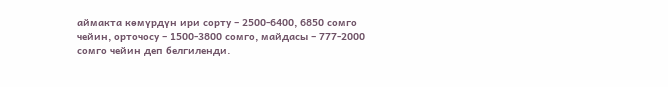аймакта көмүрдүн ири сорту – 2500-6400, 6850 сомго чейин, орточосу – 1500-3800 сомго, майдасы – 777-2000 сомго чейин деп белгиленди.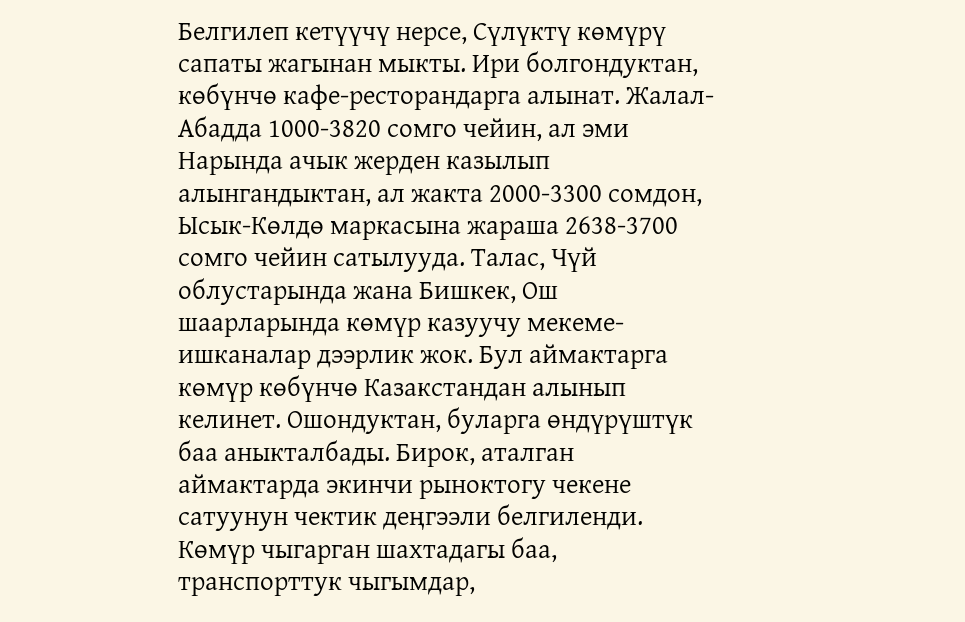Белгилеп кетүүчү нерсе, Сүлүктү көмүрү сапаты жагынан мыкты. Ири болгондуктан, көбүнчө кафе-ресторандарга алынат. Жалал-Абадда 1000-3820 сомго чейин, ал эми Нарында ачык жерден казылып алынгандыктан, ал жакта 2000-3300 сомдон, Ысык-Көлдө маркасына жараша 2638-3700 сомго чейин сатылууда. Талас, Чүй облустарында жана Бишкек, Ош шаарларында көмүр казуучу мекеме-ишканалар дээрлик жок. Бул аймактарга көмүр көбүнчө Казакстандан алынып келинет. Ошондуктан, буларга өндүрүштүк баа аныкталбады. Бирок, аталган аймактарда экинчи рыноктогу чекене сатуунун чектик деңгээли белгиленди. Көмүр чыгарган шахтадагы баа, транспорттук чыгымдар,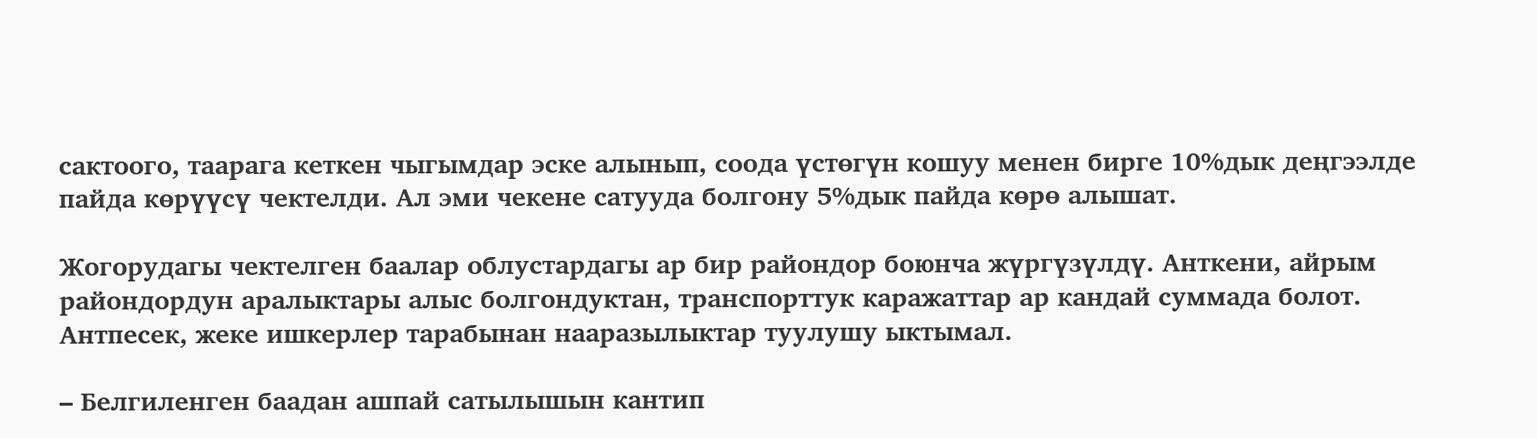сактоого, таарага кеткен чыгымдар эске алынып, соода үстөгүн кошуу менен бирге 10%дык деңгээлде пайда көрүүсү чектелди. Ал эми чекене сатууда болгону 5%дык пайда көрө алышат.

Жогорудагы чектелген баалар облустардагы ар бир райондор боюнча жүргүзүлдү. Анткени, айрым райондордун аралыктары алыс болгондуктан, транспорттук каражаттар ар кандай суммада болот. Антпесек, жеке ишкерлер тарабынан нааразылыктар туулушу ыктымал.

– Белгиленген баадан ашпай сатылышын кантип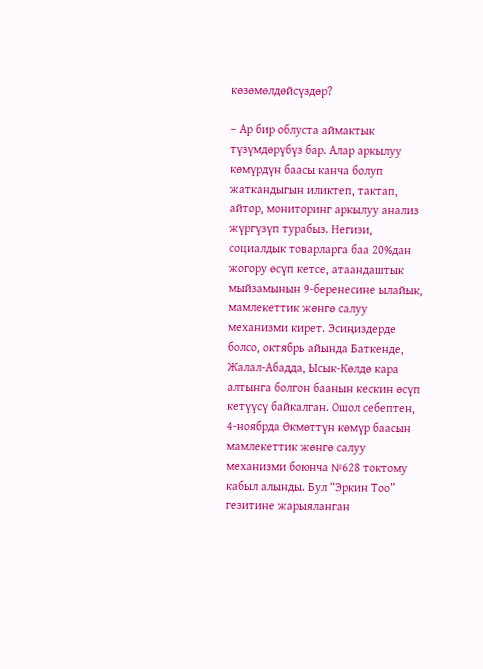көзөмөлдөйсүздөр?

– Ар бир облуста аймактык түзүмдөрүбүз бар. Алар аркылуу көмүрдүн баасы канча болуп жаткандыгын иликтеп, тактап, айтор, мониторинг аркылуу анализ жүргүзүп турабыз. Негизи, социалдык товарларга баа 20%дан жогору өсүп кетсе, атаандаштык мыйзамынын 9-беренесине ылайык, мамлекеттик жөнгө салуу механизми кирет. Эсиңиздерде болсо, октябрь айында Баткенде, Жалал-Абадда, Ысык-Көлдө кара алтынга болгон баанын кескин өсүп кетүүсү байкалган. Ошол себептен, 4-ноябрда Өкмөттүн көмүр баасын мамлекеттик жөнгө салуу механизми боюнча №628 токтому кабыл алынды. Бул “Эркин Тоо” гезитине жарыяланган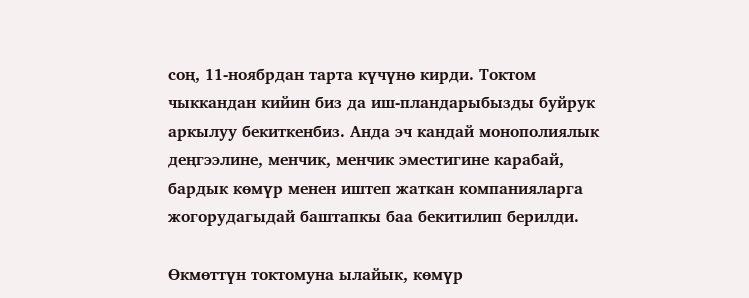соң, 11-ноябрдан тарта күчүнө кирди. Токтом чыккандан кийин биз да иш-пландарыбызды буйрук аркылуу бекиткенбиз. Анда эч кандай монополиялык деңгээлине, менчик, менчик эместигине карабай, бардык көмүр менен иштеп жаткан компанияларга жогорудагыдай баштапкы баа бекитилип берилди.

Өкмөттүн токтомуна ылайык, көмүр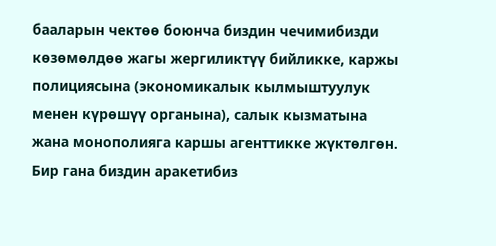бааларын чектөө боюнча биздин чечимибизди көзөмөлдөө жагы жергиликтүү бийликке, каржы полициясына (экономикалык кылмыштуулук менен күрөшүү органына), салык кызматына жана монополияга каршы агенттикке жүктөлгөн. Бир гана биздин аракетибиз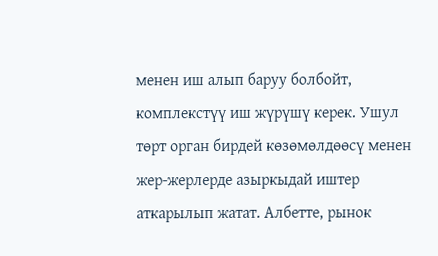менен иш алып баруу болбойт, комплекстүү иш жүрүшү керек. Ушул төрт орган бирдей көзөмөлдөөсү менен жер-жерлерде азыркыдай иштер аткарылып жатат. Албетте, рынок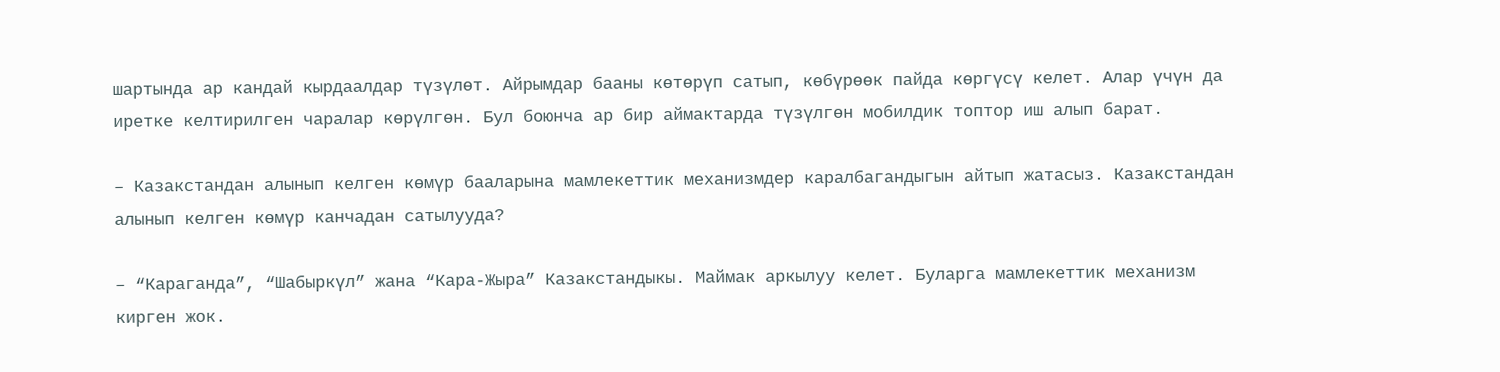шартында ар кандай кырдаалдар түзүлөт. Айрымдар бааны көтөрүп сатып, көбүрөөк пайда көргүсү келет. Алар үчүн да иретке келтирилген чаралар көрүлгөн. Бул боюнча ар бир аймактарда түзүлгөн мобилдик топтор иш алып барат.

– Казакстандан алынып келген көмүр бааларына мамлекеттик механизмдер каралбагандыгын айтып жатасыз. Казакстандан алынып келген көмүр канчадан сатылууда?

– “Караганда”, “Шабыркүл” жана “Кара-Жыра” Казакстандыкы. Маймак аркылуу келет. Буларга мамлекеттик механизм кирген жок.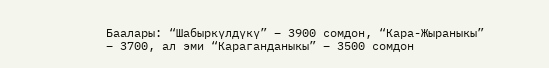Баалары: “Шабыркүлдүкү” – 3900 сомдон, “Кара-Жыраныкы” – 3700, ал эми “Караганданыкы” – 3500 сомдон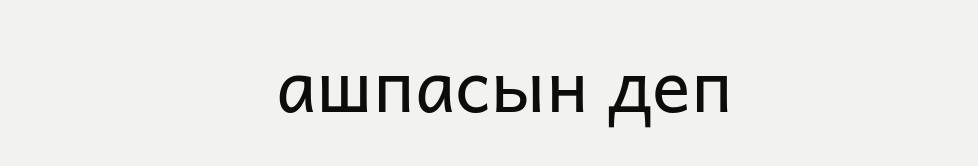ашпасын деп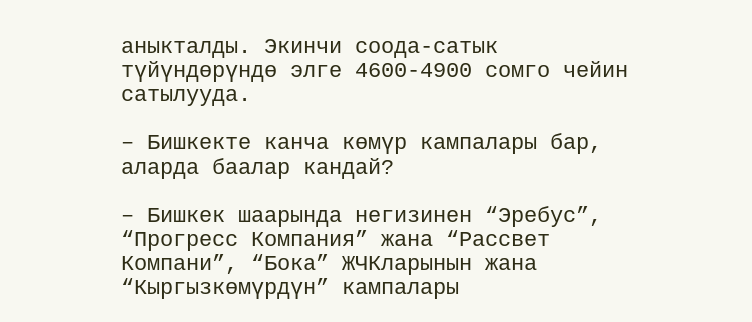аныкталды. Экинчи соода-сатык түйүндөрүндө элге 4600-4900 сомго чейин сатылууда.

– Бишкекте канча көмүр кампалары бар, аларда баалар кандай?

– Бишкек шаарында негизинен “Эребус”, “Прогресс Компания” жана “Рассвет Компани”, “Бока” ЖЧКларынын жана “Кыргызкөмүрдүн” кампалары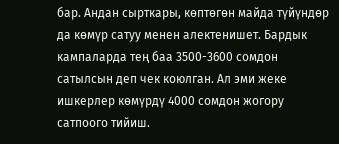бар. Андан сырткары, көптөгөн майда түйүндөр да көмүр сатуу менен алектенишет. Бардык кампаларда тең баа 3500-3600 сомдон сатылсын деп чек коюлган. Ал эми жеке ишкерлер көмүрдү 4000 сомдон жогору сатпоого тийиш.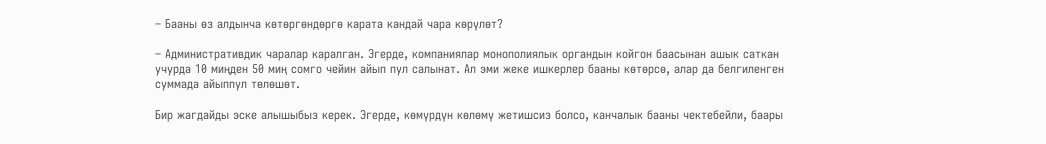– Бааны өз алдынча көтөргөндөргө карата кандай чара көрүлөт?

– Административдик чаралар каралган. Эгерде, компаниялар монополиялык органдын койгон баасынан ашык саткан учурда 10 миңден 50 миң сомго чейин айып пул салынат. Ал эми жеке ишкерлер бааны көтөрсө, алар да белгиленген суммада айыппул төлөшөт.

Бир жагдайды эске алышыбыз керек. Эгерде, көмүрдүн көлөмү жетишсиз болсо, канчалык бааны чектебейли, баары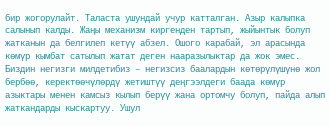бир жогорулайт. Таласта ушундай учур катталган. Азыр калыпка салынып калды. Жаңы механизм киргенден тартып, жыйынтык болуп жатканын да белгилеп кетүү абзел. Ошого карабай, эл арасында көмүр кымбат сатылып жатат деген нааразылыктар да жок эмес. Биздин негизги милдетибиз – негизсиз баалардын көтөрүлүшүнө жол бербөө, керектөөчүлөрдү жетиштүү деңгээлдеги баада көмүр азыктары менен камсыз кылып берүү жана ортомчу болуп, пайда алып жаткандарды кыскартуу. Ушул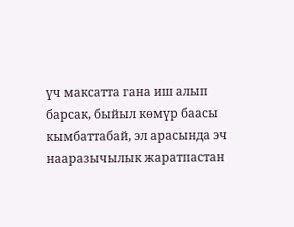үч максатта гана иш алып барсак, быйыл көмүр баасы кымбаттабай, эл арасында эч нааразычылык жаратпастан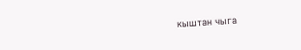кыштан чыга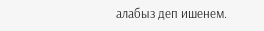алабыз деп ишенем.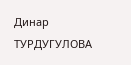Динар ТУРДУГУЛОВА